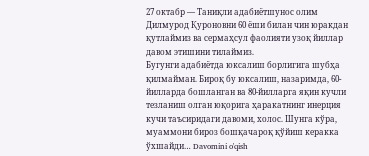27 октабр — Таниқли адабиётшунос олим Дилмурод Қуроновни 60 ёши билан чин юракдан қутлаймиз ва сермаҳсул фаолияти узоқ йиллар давом этишини тилаймиз.
Бугунги адабиётда юксалиш борлигига шубҳа қилмайман. Бироқ бу юксалиш, назаримда, 60-йилларда бошланган ва 80-йилларга яқин кучли тезланиш олган юқорига ҳаракатнинг инерция кучи таъсиридаги давоми, холос. Шунга кўра, муаммони бироз бошқачароқ қўйиш керакка ўхшайди… Davomini o'qish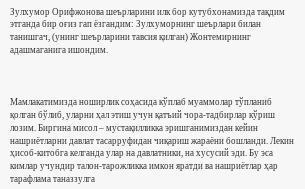Зулхумор Орифжонова шеърларини илк бор кутубхонамизда тақдим этганда бир оғиз гап ёзгандим: Зулхуморнинг шеърлари билан танишгач, (унинг шеърларини тавсия қилган) Жонтемирнинг адашмаганига ишондим.



Мамлакатимизда ноширлик соҳасида кўплаб муаммолар тўпланиб қолган бўлиб, уларни ҳал этиш учун қатъий чора-тадбирлар кўриш лозим. Биргина мисол – мустақилликка эришганимиздан кейин нашриётларни давлат тасарруфидан чиқариш жараёни бошланди. Лекин ҳисоб-китобга келганда улар на давлатники, на хусусий эди. Бу эса кимлар учундир талон-тарожликка имкон яратди ва нашриётлар ҳар тарафлама таназзулга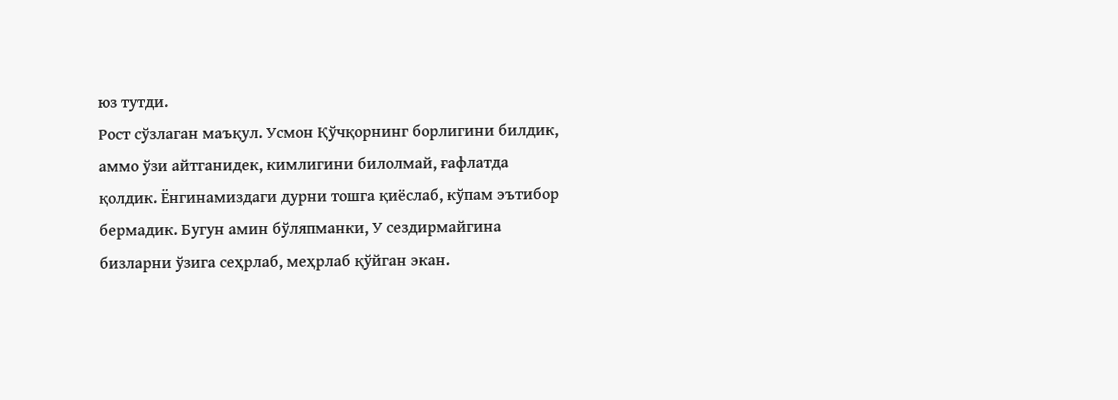юз тутди.
Рост сўзлаган маъқул. Усмон Қўчқорнинг борлигини билдик, аммо ўзи айтганидек, кимлигини билолмай, ғафлатда қолдик. Ёнгинамиздаги дурни тошга қиёслаб, кўпам эътибор бермадик. Бугун амин бўляпманки, У сездирмайгина бизларни ўзига сеҳрлаб, меҳрлаб қўйган экан.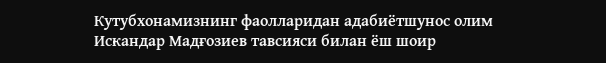Кутубхонамизнинг фаолларидан адабиётшунос олим Искандар Мадғозиев тавсияси билан ёш шоир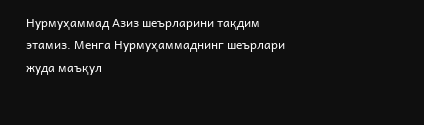Нурмуҳаммад Азиз шеърларини тақдим этамиз. Менга Нурмуҳаммаднинг шеърлари жуда маъқул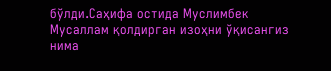бўлди.Саҳифа остида Муслимбек Мусаллам қолдирган изоҳни ўқисангиз нима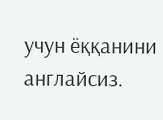учун ёққанини англайсиз.